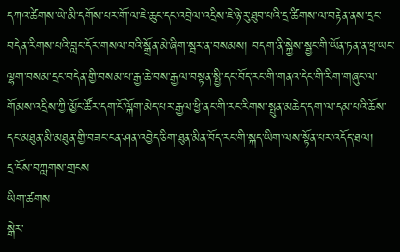དཀའ་ཚེགས་ཡེ་མི་དགོས་པར་གོ་ལ་ཇེ་ཆུང་དང་འབྲེལ་འདྲིས་ཇེ་ཉེ་རུ་ཐུབ་པའི་དྲ་ཚིགས་ལ་བརྟེན་ནས་དྲང་བདེན་རིགས་པའི་བླང་དོར་གསལ་བའི་སྒྲོན་མེ་ཞིག་སྦར་ན་བསམས། བདག་ནི་སྐྱེས་སྦྱང་གི་ཡོན་ཏན་ན་ཕྲ་ཡང་ལྷག་བསམ་དྲང་བདེན་གྱི་བསམ་པ་རྒྱ་ཆེ་བས་རྒྱལ་བསྟན་སྤྱི་དང་བོད་རང་གི་གནའ་དེང་གི་རིག་གཞུང་ལ་གོམས་འདྲིས་ཀྱི་མྱོང་ཚོར་དག་ངོ་ལྐོག་མེད་པར་རྒྱལ་ཕྱི་ནང་གི་རང་རིགས་སྤུན་མཆེད་དག་ལ་དམ་པའི་ཆོས་དང་མཐུན་མི་མཐུན་གྱི་བཟང་ངན་ཤན་འབྱེད་ཅིག་ཐུན་མིན་བོད་རང་གི་སྐད་ཡིག་ལས་སྟོན་པར་འདོད་ཐལ།
དྲ་ངོས་བཀླགས་གྲངས
ཡིག་ཚགས
སྒེར་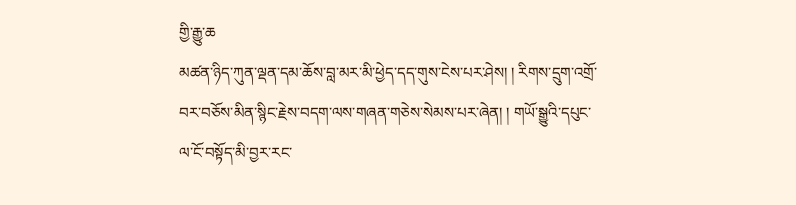གྱི་རྒྱུ་ཆ
མཚན་ཉིད་ཀུན་ལྡན་དམ་ཆོས་བླ་མར་མི་ཕྱེད་དད་གུས་ངེས་པར་ཤེས། ། རིགས་དྲུག་འགྲོ་བར་བཅོས་མིན་སྙིང་རྗེས་བདག་ལས་གཞན་གཅེས་སེམས་པར་ཞེན། ། གཡོ་སྒྱུའི་དཔུང་ལ་ངོ་བསྟོད་མི་བྱར་རང་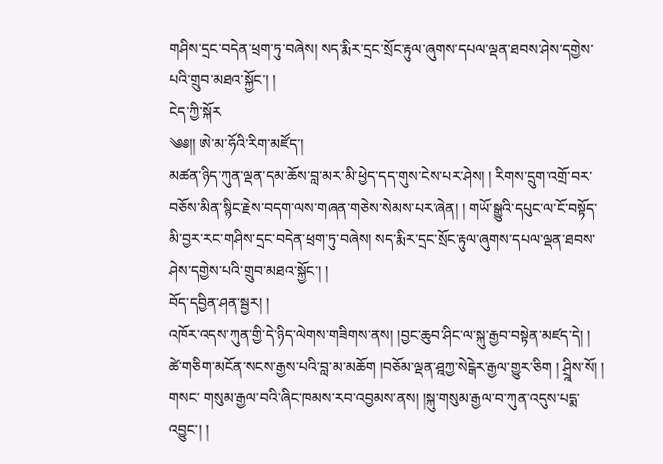གཤིས་དྲང་བདེན་ཕྲག་ཏུ་བཞེས། སད་རྨིར་དྲང་སྲོང་རྟུལ་ཞུགས་དཔལ་ལྡན་ཐབས་ཤེས་དགྱེས་པའི་གྲུབ་མཐའ་སྐྱོང་། །
ངེད་ཀྱི་སྐོར
༄༅།། ཨེ་མ་ཧོའི་རིག་མཛོད་།
མཚན་ཉིད་ཀུན་ལྡན་དམ་ཆོས་བླ་མར་མི་ཕྱེད་དད་གུས་ངེས་པར་ཤེས། ། རིགས་དྲུག་འགྲོ་བར་བཅོས་མིན་སྙིང་རྗེས་བདག་ལས་གཞན་གཅེས་སེམས་པར་ཞེན། ། གཡོ་སྒྱུའི་དཔུང་ལ་ངོ་བསྟོད་མི་བྱར་རང་གཤིས་དྲང་བདེན་ཕྲག་ཏུ་བཞེས། སད་རྨིར་དྲང་སྲོང་རྟུལ་ཞུགས་དཔལ་ལྡན་ཐབས་ཤེས་དགྱེས་པའི་གྲུབ་མཐའ་སྐྱོང་། །
བོད་དབྱིན་ཤན་སྦྱར། །
འཁོར་འདས་ཀུན་གྱི་དེ་ཉིད་ལེགས་གཟིགས་ནས། །བྱང་ཆུབ་ཤིང་ལ་སྐུ་རྒྱབ་བསྟེན་མཛད་དེ། །
ཚེ་གཅིག་མངོན་སངས་རྒྱས་པའི་བླ་མ་མཆོག །བཅོམ་ལྡན་ཤྰཀྱ་སེངྒེར་རྒྱལ་གྱུར་ཅིག ། ཤྲྰིས་སོ། །
གསང་ གསུམ་རྒྱལ་བའི་ཞིང་ཁམས་རབ་འབྱམས་ནས། །སྐུ་གསུམ་རྒྱལ་བ་ཀུན་འདུས་པདྨ་འབྱུང་། །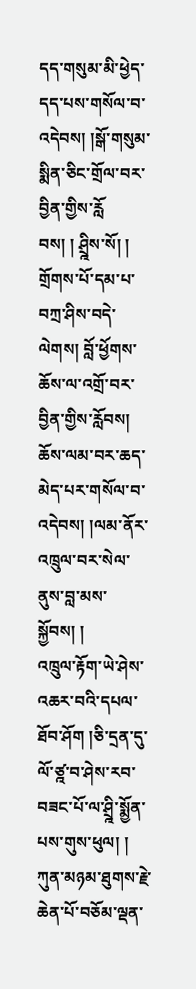དད་གསུམ་མི་ཕྱེད་དད་པས་གསོལ་བ་འདེབས། །སྒོ་གསུམ་སྨིན་ཅིང་གྲོལ་བར་བྱིན་གྱིས་རློ
བས། ། ཤྲྰིས་སོ། །
གྲོགས་པོ་དམ་པ་བཀྲ་ཤིས་བདེ་ལེགས། བློ་ཕྱོགས་ཆོས་ལ་འགྲོ་བར་བྱིན་གྱིས་རློབས།
ཆོས་ལམ་བར་ཆད་མེད་པར་གསོལ་བ་འདེབས། །ལམ་ནོར་འཁྲུལ་བར་སེལ་ནུས་བླ་མས་སྐྱོབས། །
འཁྲུལ་རྟོག་ཡེ་ཤེས་འཆར་བའི་དཔལ་ཐོབ་ཤོག །ཅི་དྲན་དུ་ལོ་ཙྰ་བ་ཤེས་རབ་བཟང་པོ་ལ་ཤྲྰི་སྨྱོན་པས་གུས་ཕུལ། །
ཀུན་མཉམ་ཐུགས་རྗེ་ཆེན་པོ་བཅོམ་ལྡན་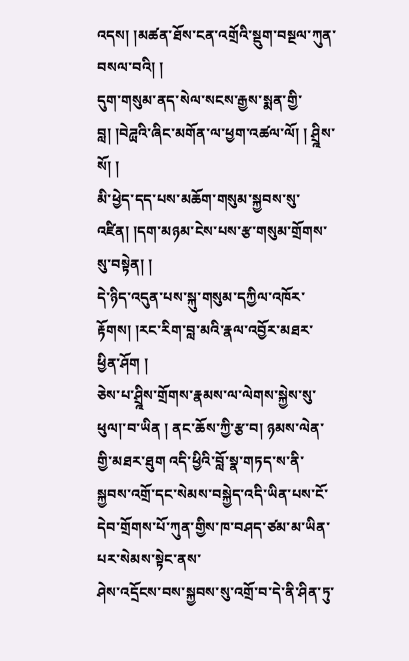འདས། །མཚན་ཐོས་ངན་འགྲོའི་སྡུག་བསྔལ་ཀུན་བསལ་བའི། །
དུག་གསུམ་ནད་སེལ་སངས་རྒྱས་སྨན་གྱི་བླ། །བེཌྻའི་ཞིང་མགོན་ལ་ཕྱག་འཚལ་ལོ། ། ཤྲྰིས་སོ། །
མི་ཕྱེད་དད་པས་མཆོག་གསུམ་སྐྱབས་སུ་འཛིན། །དག་མཉམ་ངེས་པས་རྩ་གསུམ་གྲོགས་སུ་བསྟེན། །
དེ་ཉིད་འདུན་པས་སྐུ་གསུམ་དཀྱིལ་འཁོར་རྟོགས། །རང་རིག་བླ་མའི་རྣལ་འབྱོར་མཐར་ཕྱིན་ཤོག །
ཅེས་པ་ཤྲྰིས་གྲོགས་རྣམས་ལ་ལེགས་སྐྱེས་སུ་ཕུལ།་བ་ཡིན ། ནང་ཆོས་ཀྱི་རྩ་བ། ཉམས་ལེན་གྱི་མཐར་ཐུག འདི་ཕྱིའི་བློ་སྣ་གཏད་ས་ནི་
སྐྱབས་འགྲོ་དང་སེམས་བསྐྱེད་འདི་ཡིན་པས་ངོ་དེབ་གྲོགས་པོ་ཀུན་གྱིས་ཁ་བཤད་ཙམ་མ་ཡིན་པར་སེམས་སྟེང་ནས་
ཤེས་འདྲོངས་བས་སྐྱབས་སུ་འགྲོ་བ་དེ་ནི་ཤིན་ཏུ་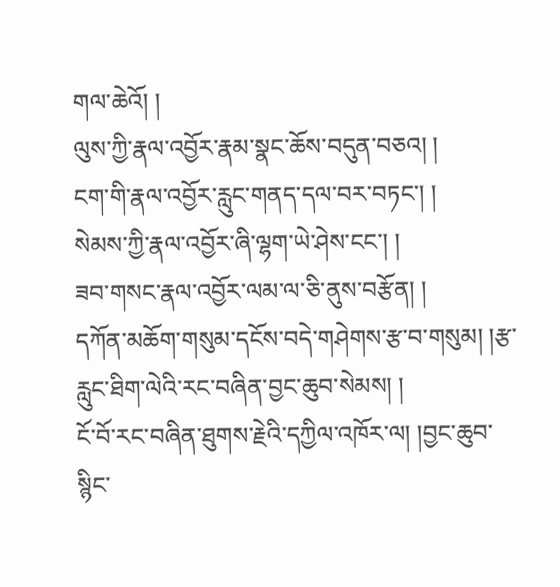གལ་ཆེའོ། །
ལུས་ཀྱི་རྣལ་འབྱོར་རྣམ་སྣང་ཆོས་བདུན་བཅའ། །
ངག་གི་རྣལ་འབྱོར་རླུང་གནད་དལ་བར་བཏང་། །
སེམས་ཀྱི་རྣལ་འབྱོར་ཞི་ལྷག་ཡེ་ཤེས་ངང་། །
ཟབ་གསང་རྣལ་འབྱོར་ལམ་ལ་ཅི་ནུས་བརྩོན། །
དཀོན་མཆོག་གསུམ་དངོས་བདེ་གཤེགས་རྩ་བ་གསུམ། །རྩ་རླུང་ཐིག་ལེའི་རང་བཞིན་བྱང་ཆུབ་སེམས། །
ངོ་བོ་རང་བཞིན་ཐུགས་རྗེའི་དཀྱིལ་འཁོར་ལ། །བྱང་ཆུབ་སྙིང་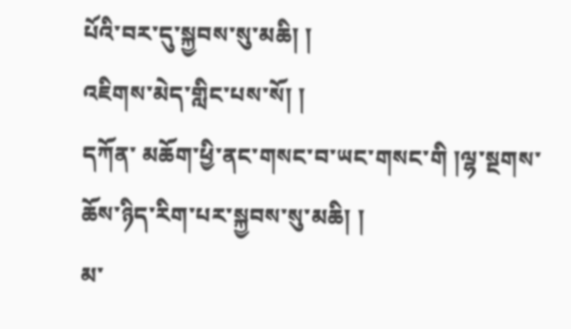པོའི་བར་དུ་སྐྱབས་སུ་མཆི། །
འཇིགས་མེད་གླིང་པས་སོ། །
དཀོན་ མཆོག་ཕྱི་ནང་གསང་བ་ཡང་གསང་གི །ལྷ་སྔགས་ཆོས་ཉིད་རིག་པར་སྐྱབས་སུ་མཆི། །
མ་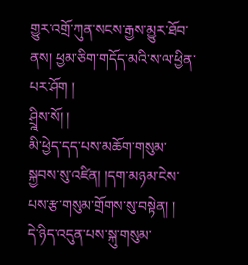གྱུར་འགྲོ་ཀུན་སངས་རྒྱས་མྱུར་ཐོབ་ནས། ཕྱམ་ཅིག་གདོད་མའི་ས་ལ་ཕྱིན་པར་ཤོག །
ཤྲྰིས་སོ། །
མི་ཕྱེད་དད་པས་མཆོག་གསུམ་སྐྱབས་སུ་འཛིན། །དག་མཉམ་ངེས་པས་རྩ་གསུམ་གྲོགས་སུ་བསྟེན། །
དེ་ཉིད་འདུན་པས་སྐུ་གསུམ་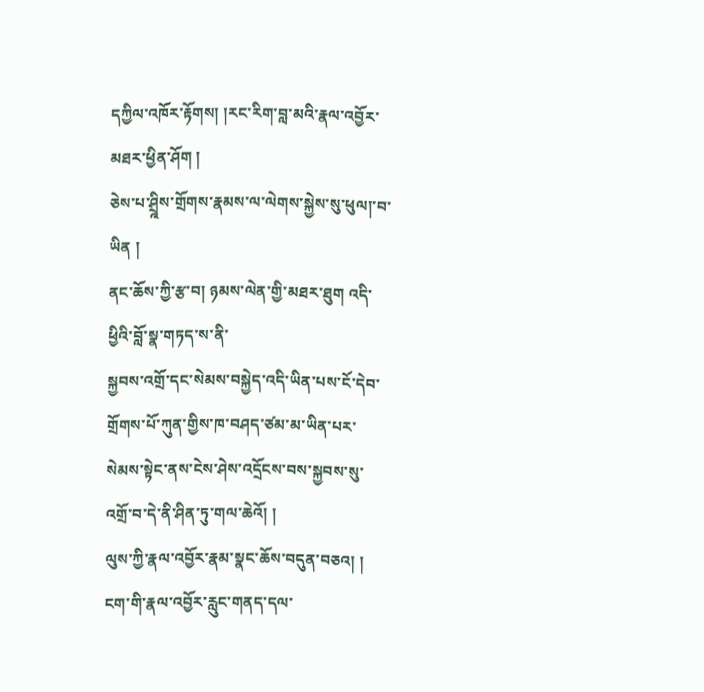དཀྱིལ་འཁོར་རྟོགས། །རང་རིག་བླ་མའི་རྣལ་འབྱོར་མཐར་ཕྱིན་ཤོག །
ཅེས་པ་ཤྲྰིས་གྲོགས་རྣམས་ལ་ལེགས་སྐྱེས་སུ་ཕུལ།་བ་ཡིན །
ནང་ཆོས་ཀྱི་རྩ་བ། ཉམས་ལེན་གྱི་མཐར་ཐུག འདི་ཕྱིའི་བློ་སྣ་གཏད་ས་ནི་
སྐྱབས་འགྲོ་དང་སེམས་བསྐྱེད་འདི་ཡིན་པས་ངོ་དེབ་གྲོགས་པོ་ཀུན་གྱིས་ཁ་བཤད་ཙམ་མ་ཡིན་པར་
སེམས་སྟེང་ནས་ངེས་ཤེས་འདྲོངས་བས་སྐྱབས་སུ་འགྲོ་བ་དེ་ནི་ཤིན་ཏུ་གལ་ཆེའོ། །
ལུས་ཀྱི་རྣལ་འབྱོར་རྣམ་སྣང་ཆོས་བདུན་བཅའ། །
ངག་གི་རྣལ་འབྱོར་རླུང་གནད་དལ་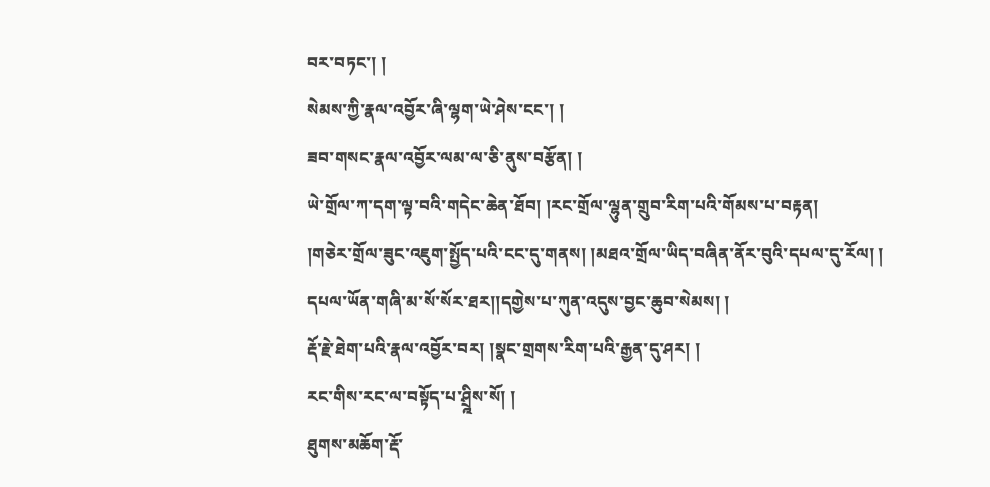བར་བཏང་། །
སེམས་ཀྱི་རྣལ་འབྱོར་ཞི་ལྷག་ཡེ་ཤེས་ངང་། །
ཟབ་གསང་རྣལ་འབྱོར་ལམ་ལ་ཅི་ནུས་བརྩོན། །
ཡེ་གྲོལ་ཀ་དག་ལྟ་བའི་གདེང་ཆེན་ཐོབ། །རང་གྲོལ་ལྷུན་གྲུབ་རིག་པའི་གོམས་པ་བརྟན།
།གཅེར་གྲོལ་ཟུང་འཇུག་སྤྱོད་པའི་ངང་དུ་གནས། །མཐའ་གྲོལ་ཡིད་བཞིན་ནོར་བུའི་དཔལ་དུ་རོལ། །
དཔལ་ཡོན་གཞི་མ་སོ་སོར་ཐར།།དགྱེས་པ་ཀུན་འདུས་བྱང་ཆུབ་སེམས། །
རྡོ་རྗེ་ཐེག་པའི་རྣལ་འབྱོར་བར། །སྣང་གྲགས་རིག་པའི་རྒྱན་དུ་ཤར། །
རང་གིས་རང་ལ་བསྟོད་པ་ཤྲྰིས་སོ། །
ཐུགས་མཆོག་རྡོ་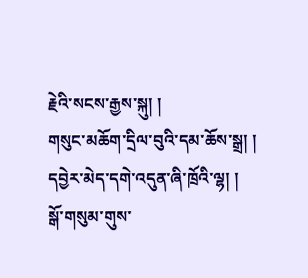རྗེའི་སངས་རྒྱས་སྐུ། །
གསུང་མཆོག་དྲིལ་བུའི་དམ་ཆོས་སྒྲ། །
དབྱེར་མེད་དགེ་འདུན་ཞི་ཁྲོའི་ལྷ། །
སྒོ་གསུམ་གུས་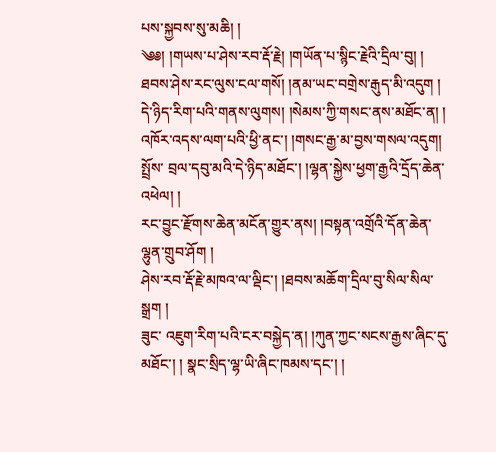པས་སྐྱབས་སུ་མཆི། །
༄༅། །གཡས་པ་ཤེས་རབ་རྡོ་རྗེ། །གཡོན་པ་སྙིང་རྗེའི་དྲིལ་བུ། །
ཐབས་ཤེས་རང་ལུས་ངལ་གསོ། །ནམ་ཡང་བགྲེས་རྒུད་མི་འདུག །
དེ་ཉིད་རིག་པའི་གནས་ལུགས། །སེམས་ཀྱི་གསང་ནས་མཐོང་ན། །
འཁོར་འདས་ལག་པའི་ཕྱི་ནང་། །གསང་རྒྱ་མ་བྱས་གསལ་འདུག།
སྤྲོས་ བྲལ་དབུ་མའི་དེ་ཉིད་མཐོང་། །ལྷན་སྐྱེས་ཕྱག་རྒྱའི་དྲོད་ཆེན་འཕེལ། །
རང་བྱུང་རྫོགས་ཆེན་མངོན་གྱུར་ནས། །བསྟན་འགྲོའི་དོན་ཆེན་ལྷུན་གྲུབ་ཤོག །
ཤེས་རབ་རྡོ་རྗེ་མཁའ་ལ་ལྡིང་། །ཐབས་མཆོག་དྲིལ་བུ་སིལ་སིལ་སྒྲག །
ཟུང་ འཇུག་རིག་པའི་ངར་བསྐྱེད་ན། །ཀུན་ཀྱང་སངས་རྒྱས་ཞིང་དུ་མཐོང་། ། སྣང་སྲིད་ལྷ་ཡི་ཞིང་ཁམས་དང་། །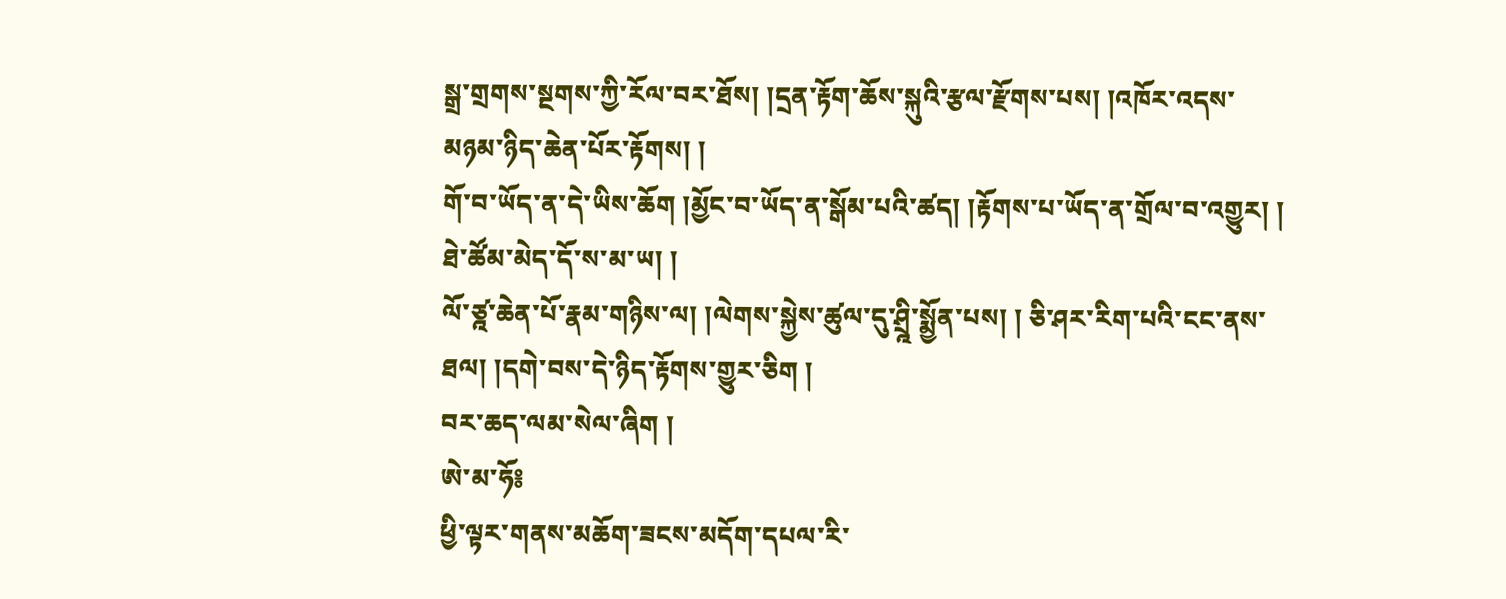སྒྲ་གྲགས་སྔགས་ཀྱི་རོལ་བར་ཐོས། །དྲན་རྟོག་ཆོས་སྐུའི་རྩལ་རྫོགས་པས། །འཁོར་འདས་མཉམ་ཉིད་ཆེན་པོར་རྟོགས། །
གོ་བ་ཡོད་ན་དེ་ཡིས་ཆོག །མྱོང་བ་ཡོད་ན་སྒོམ་པའི་ཚད། །རྟོགས་པ་ཡོད་ན་གྲོལ་བ་འགྱུར། ། ཐེ་ཚོམ་མེད་དོ་ས་མ་ཡ། །
ལོ་ཙྰ་ཆེན་པོ་རྣམ་གཉིས་ལ། །ལེགས་སྐྱེས་ཚུལ་དུ་ཤྲྰི་སྨྱོན་པས། ། ཅི་ཤར་རིག་པའི་ངང་ནས་ཐལ། །དགེ་བས་དེ་ཉིད་རྟོགས་གྱུར་ཅིག །
བར་ཆད་ལམ་སེལ་ཞིག །
ཨེ་མ་ཧོ༔
ཕྱི་ལྟར་གནས་མཆོག་ཟངས་མདོག་དཔལ་རི་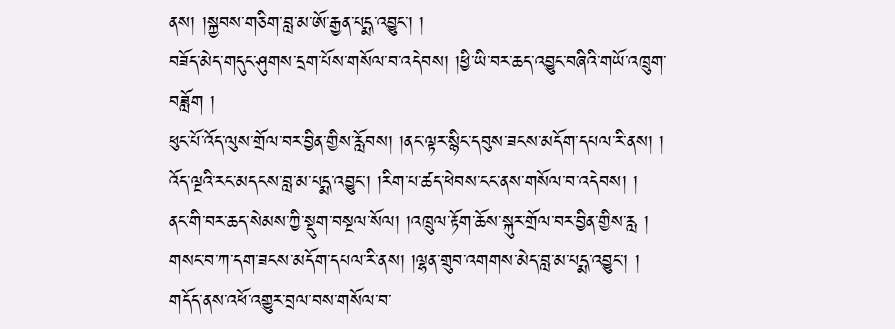ནས། །སྐྱབས་གཅིག་བླ་མ་ཨོ་རྒྱན་པདྨ་འབྱུང་། །
བཟོད་མེད་གདུང་ཤུགས་དྲག་པོས་གསོལ་བ་འདེབས། །ཕྱི་ཡི་བར་ཆད་འབྱུང་བཞིའི་གཡོ་འཁྲུག་བཟློག །
ཕུང་པོ་འོད་ལུས་གྲོལ་བར་བྱིན་གྱིས་རློབས། །ནང་ལྟར་སྙིང་དབུས་ཟངས་མདོག་དཔལ་རི་ནས། །
འོད་ལྔའི་རང་མདངས་བླ་མ་པདྨ་འབྱུང་། །རིག་པ་ཚད་ཕེབས་ངང་ནས་གསོལ་བ་འདེབས། །
ནང་གི་བར་ཆད་སེམས་ཀྱི་སྡུག་བསྔལ་སོལ། །འཁྲུལ་རྟོག་ཆོས་སྐུར་གྲོལ་བར་བྱིན་གྱིས་རླ །
གསང་བ་ཀ་དག་ཟངས་མདོག་དཔལ་རི་ནས། །ལྷན་གྲུབ་འགགས་མེད་བླ་མ་པདྨ་འབྱུང་། །
གདོད་ནས་འཕོ་འགྱུར་བྲལ་བས་གསོལ་བ་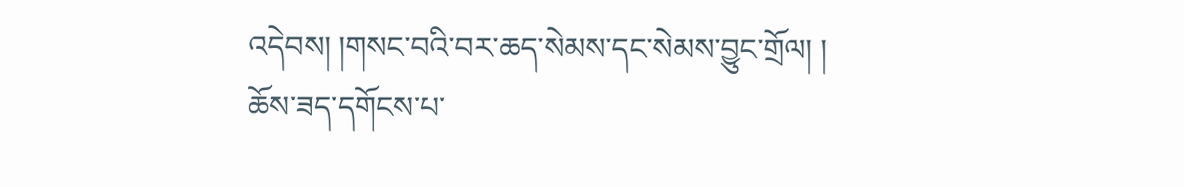འདེབས། །གསང་བའི་བར་ཆད་སེམས་དང་སེམས་བྱུང་གྲོལ། །
ཆོས་ཟད་དགོངས་པ་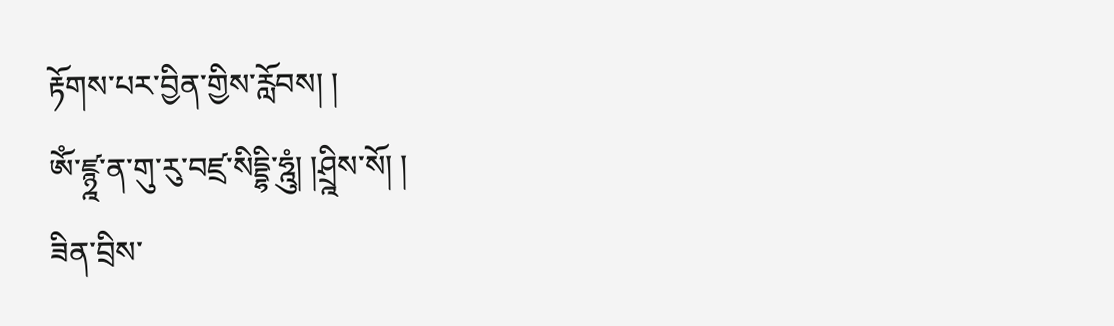རྟོགས་པར་བྱིན་གྱིས་རློབས། །
ཨོཾ་ཛྙྰ་ན་གུ་རུ་བཛྲ་སིདྡྷི་ཧྰུཾ། །ཤྲྰིས་སོ། །
ཟིན་བྲིས་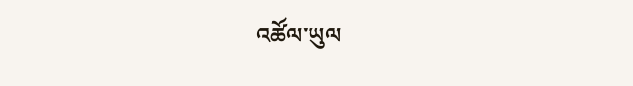འཚོལ་ཡུལ